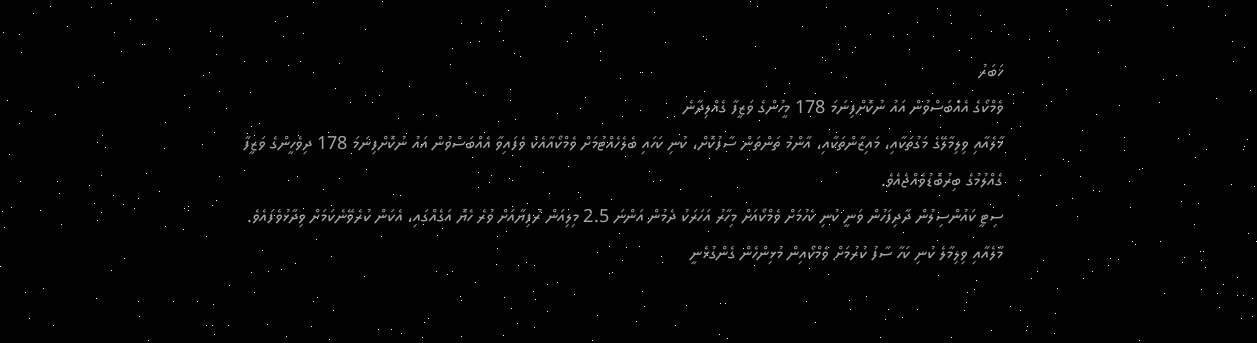ޚަބަރު
ވެމްކޯގެ އެއްބަސްވުން އައު ނުކޮށްފިނަމަ 178 މީހުންގެ ވަޒީފާ ގެއްލިދާނެ
މާލެއާއި ވިލިމާލޭގެ މަގުތަކާއި، މައިޒާންތަކާއި، އާންމު ތަންތަން ސާފުކޮށް، ކުނި ކަހައި ބެލެހެއްޓުމަށް ވެމްކޯއާއެކު ވެފައިވާ އެއްބަސްވުން އައު ނުކޮށްފިނަމަ 178 ދިވެހީންގެ ވަޒީފާ ގެއްލުމުގެ ބިރުބޮޑުވެއްޖެއެވެ.
ސިޓީ ކައުންސިލުން ދާދިފަހުން ވަނީ ކުނި ކެހުމަށް ވެމްކޯއަށް މިހާރު އަހަރަކު ދެމުން އަންނަ 2.5 މިލިއަން ރުފިޔާއަށް ވުރެ ހެޔޮ އަގެއްގައި، އެކަން ކުރެވޭނެކަމަށް ވިދާޅުވެފައެވެ.
މާލެއާއި ވިލިމާލެ ކުނި ކަހާ ސާފު ކުރުމަށް ވެމްކޯއިން މުޅިންހެން ގެންގުޅެނީ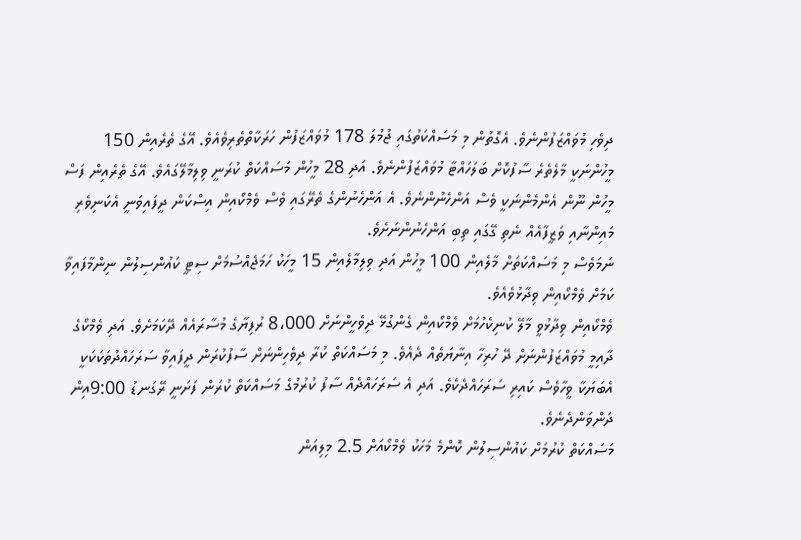ދިވެހި މުވައްޒަފުންނެވެ. އެގޮތުން މި މަސައްކަތުގައި ޖުމުލަ 178 މުވައްޒަފުން ހަރަކާތްތެރިވެއެވެ. އޭގެ ތެރެއިން 150 މީހުންނަކީ މާލެތެރެ ސާފުކޮށް ބަލަހައްޓާ މުވައްޒަފުންނެވެ. އަދި 28 މީހުން މަސައްކަތް ކުރަނީ ވިލިމާލޭގައެވެ. އޭގެ ތެރެއިން ފަސް މީހުން ނޫން އެންމެންނަކީ ވެސް އަންހެނުންނެވެ. އެ އަންހެނުންގެ ތެރޭގައި ވެސް ވެމްކޯއިން އިސްކަން ދީފައިވަނީ އެކަނިވެރި މައިންނާއި ވަޒީފާއެއް ނެތި ގޭގައި ތިބި އަންހެނުންނަށެވެ.
ނަމަވެސް މި މަސައްކަތަށް މާލެއިން 100 މީހުން އަދި ވިލިމާލެއިން 15 މީހަކު ހަމަޖެއްސުމަށް ސިޓީ ކައުންސިލުން ނިންމާފައިވާ ކަމަށް ވެމްކޯއިން ވިދާޅުވެއެވެ.
ވެމްކޯއިން ވިދާޅުވީ މާލޭ ކުނިކެހުމަށް ވެމްކޯއިން ގެންގުޅޭ ދިވެހީންނަށް 8،000 ރުފިޔާގެ މުސާރައެއް ދޭކަމަށެވެ. އަދި ވެމްކޯގެ ދާއިމީ މުވައްޒަފުންނަށް ދޭ ހުރިހާ އިނާޔަތެއް ދެއެވެ. މި މަސައްކަތް ކުރާ ދިވެހިންނަށް ސާފުކުރަން ދީފައިވާ ސަރަހައްދުތަކަކަކީ އެބަޔަކާ ވީހާވެސް ކައިރި ސަރަހައްދެކެވެ. އަދި އެ ސަރަހައްދެއް ސާފު ކުރުމުގެ މަސައްކަތް ކުރަން ފަށަނީ ރޭގަނޑު 9:00އިން ދަންވަންދެނެވެ.
މަސައްކަތް ކުރުމަށް ކައުންސިލުން ކޮންމެ މަހަކު ވެމްކޯއަށް 2.5 މިލިއަން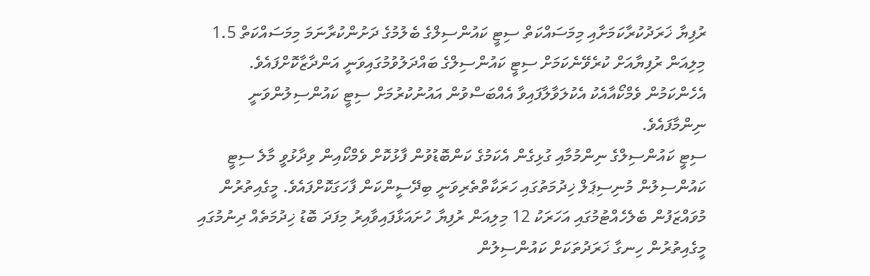ރުފިޔާ ޚަރަދުކުރާކަމަށާއި މިމަސައްކަތް ސިޓީ ކައުންސިލްގެ ބެލުމުގެ ދަށުންކުރާނަމަ މިމަސައްކަތް 1.5 މިލިއަން ރުފިޔާއަށް ކުރެވޭނެކަމަށް ސިޓީ ކައުންސިލްގެ ބައްދަލުވުމުގައިވަނީ އަންދާޒާކޮށްފައެވެ. އެހެންކަމުން ވެމްކޯއާއެކު އެކުލަވާލާފައިވާ އެއްބަސްވުން އައުނުކުރުމަށް ސިޓީ ކައުންސިލުންވަނީ ނިންމާފައެވެ.
ސިޓީ ކައުންސިލްގެ ނިންމުމާއި ގުޅިގެން އެކަމުގެ ކަންބޮޑުވުން ފާޅުކޮށް ވެމްކޯއިން ވިދާޅުވީ މާލެ ސިޓީ ކައުންސިލުން މުނިސިޕަލް ޚިދުމަތުގައި ހަރަކާތްތެރިވަނީ ބިދޭސީންކަން ފާހަގަކޮށްފައެވެ. މީގެއިތުރުން މުވައްޒަފުން ބެލެހެއްޓުމުގައި އަހަރަކު 12 މިލިއަން ރުފިޔާ ހުށައަޅާފައިވާއިރު މިފަދަ ބޮޑު ޚިދުމަތެއް ދިނުމުގައި މީގެއިތުރުން ހިނގާ ޚަރަދުތަކަށް ކައުންސިލުން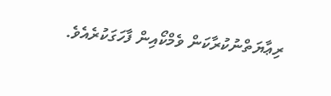ރިޢާޔަތްނުކުރާކަން ވެމްކޯއިން ފާހަގަކުރެއެވެ.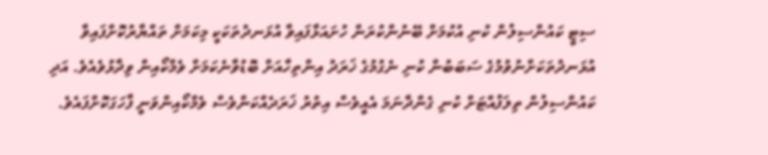ސިޓީ ކައުންސިލުން ކުނި އުކުމަށް ބޭނުންކުރަން ހުށައަޅާފައިވާ އުޅަނދުތަކަކީ މިކަމަށް ތައްޔާރުކޮށްފައިވާ އުޅަނދުތަކަށްނުވުމުގެ ސަބަބުން ކުނި ނެގުމުގެ ޚަރަދު އިންތިހާއަށް ބޮޑުވާނެކަމަށް ވެމްކޯއިން ވިދާޅުވެއެވެ. އަދި ކައުންސިލުން ތިލަފުއްޓަށް ކުނި ގެންދާނަމަ އެއީވެސް އިތުރު ޚަރަދެއްކަންވެސް ވެމްކޯއިންވަނީ ފާހަގަކޮށްފައެވެ.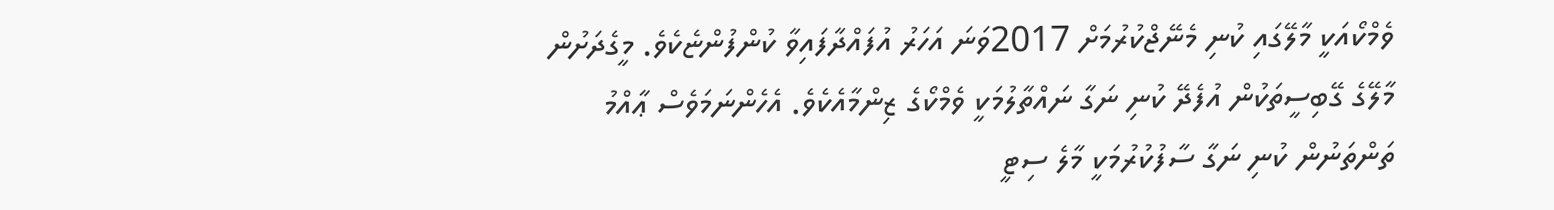ވެމްކޯއަކީ މާލޭގައި ކުނި މެނޭޖްކުރުމަށް 2017ވަނަ އަހަރު އުފައްދާފައިވާ ކުންފުންޏެކެވެ. މީގެދަށުން މާލޭގެ ގޭބިސީތަކުން އުފެދޭ ކުނި ނަގާ ނައްތާލުމަކީ ވެމްކޯގެ ޒިންމާއެކެވެ. އެހެންނަމަވެސް ޢާއްމު ތަންތަނުން ކުނި ނަގާ ސާފުކުރުމަކީ މާލެ ސިޓީ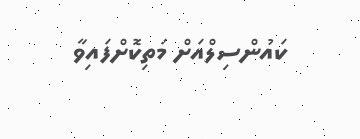ކައުންސިލްއަށް މަތިކޮށްފައިވާ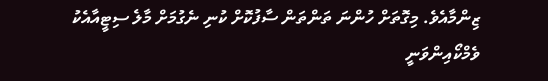ޒިންމާއެވެ. މިގޮތަށް ހުންނަ ތަންތަން ސާފުކޮށް ކުނި ނެގުމަށް މާލެ ސިޓީއާއެކު ވެމްކޯއިންވަނީ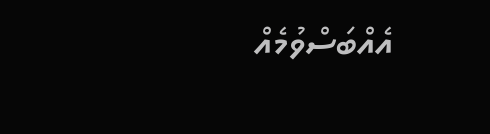އެއްބަސްވުމެއް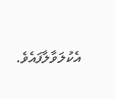އެކުލަވާލާފައެވެ.